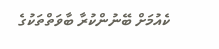ކެއުމަށް ބޭނުންކުރާ ބާވަތްތަކުގެ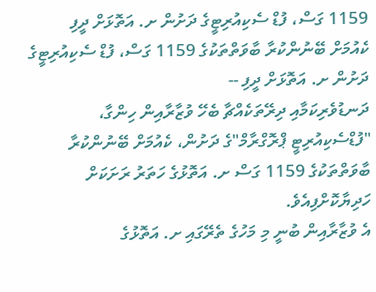1159 ގަސް، ފުޑް ސެކިއުރިޓީގެ ދަށުން ށ. އަތޮޅަށް ދީފި
ކެއުމަށް ބޭނުންކުރާ ބާވަތްތަކުގެ 1159 ގަސް، ފުޑް ސެކިއުރިޓީގެ ދަށުން ށ. އަތޮޅަށް ދީފި --
ދަނޑުވެރިކަމާއި ދިރޭތަކެއްޗާ ބެހޭ ވުޒާރާއިން ހިންގާ، "ފުޑްސެކިއުރިޓީ ޕްރޮގްރާމް"ގެ ދަށުން، ކެއުމަށް ބޭނުންކުރާ ބާވަތްތަކުގެ 1159 ގަސް ށ. އަތޮޅުގެ ހަތަރު ރަށަކަށް ހަދިޔާކޮށްފިއެވެ.
އެ ވުޒާރާއިން ބުނީ މި މަހުގެ ތެރޭގައި ށ. އަތޮޅުގެ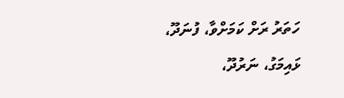ހަތަރު ރަށް ކަމަށްވާ، ފުނަދޫ، ޅައިމަގު، ނަރުދޫ،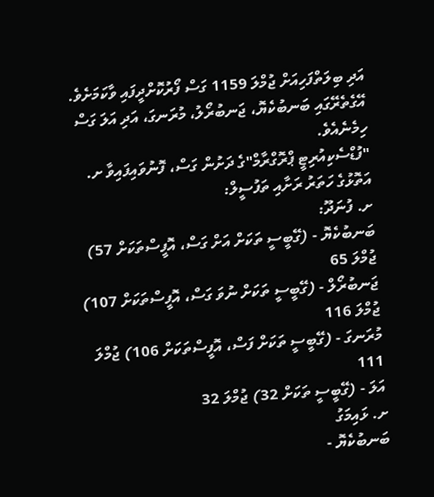އަދި ބިލަތްފަހިއަށް ޖުމްލަ 1159 ގަސް ފޯރުކޮށްދީފައި ވާކަމަށެވެ. އޭގެތެރޭގައި ބަނބުކެޔޮ، ޖަނބުރޯލު، މުރަނގަ، އަދި އަލަ ގަސް ހިމެނެއެވެ.
"ފުޑްސެކިއުރިޓީ ޕްރޮގްރާމް"ގެ ދަށުން ގަސް، ފޮނުވައިފައިވާ ށ. އަތޮޅުގެ ހަތަރު ރަށާއި ތަފުސީލް:
ށ. ފުނަދޫ:
ބަނބުކެޔޮ - (ގޭބީސީ ތަކަށް އަށް ގަސް، އޮފީސްތަކަށް 57) ޖުމްލަ 65
ޖަނބުރޯލް - (ގޭބީސީ ތަކަށް ނުވަ ގަސް، އޮފީސްތަކަށް 107) ޖުމްލަ 116
މުރަނގަ - (ގޭބީސީ ތަކަށް ފަސް، އޮފީސްތަކަށް 106) ޖުމްލަ 111
އަލަ - (ގޭބީސީ ތަކަށް 32) ޖުމްލަ 32
ށ. ޅައިމަގު
ބަނބުކެޔޮ -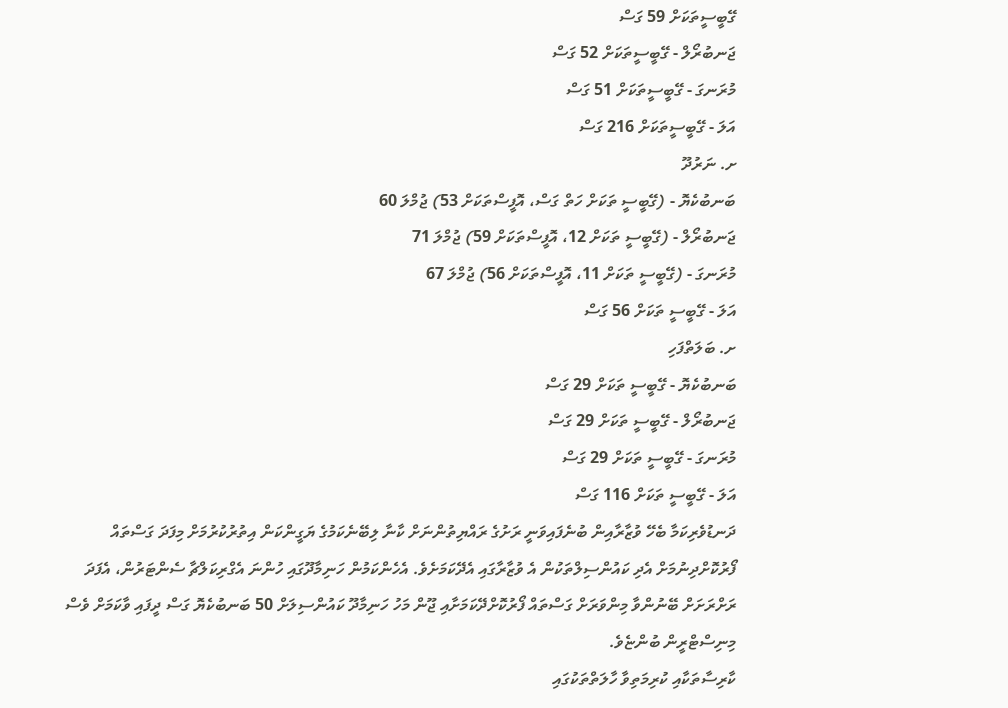ގޭބީސީތަކަށް 59 ގަސް
ޖަނބުރޯލް - ގޭބީސީތަކަށް 52 ގަސް
މުރަނގަ - ގޭބީސީތަކަށް 51 ގަސް
އަލަ - ގޭބީސީތަކަށް 216 ގަސް
ށ. ނަރުދޫ
ބަނބުކެޔޮ - (ގޭބީސީ ތަކަށް ހަތް ގަސް، އޮފީސްތަކަށް 53) ޖުމްލަ 60
ޖަނބުރޯލް - (ގޭބީސީ ތަކަށް 12، އޮފީސްތަކަށް 59) ޖުމްލަ 71
މުރަނގަ - (ގޭބީސީ ތަކަށް 11، އޮފީސްތަކަށް 56) ޖުމްލަ 67
އަލަ - ގޭބީސީ ތަކަށް 56 ގަސް
ށ. ބަލަތްފަހި
ބަނބުކެޔޮ - ގޭބީސީ ތަކަށް 29 ގަސް
ޖަނބުރޯލް - ގޭބީސީ ތަކަށް 29 ގަސް
މުރަނގަ - ގޭބީސީ ތަކަށް 29 ގަސް
އަލަ - ގޭބީސީ ތަކަށް 116 ގަސް
ދަނޑުވެރިކަމާ ބެހޭ ވުޒާރާއިން ބުނެފައިވަނީ ރަށުގެ ރައްޔިތުންނަށް ކާނާ ލިބޭނެކަމުގެ ޔަގީންކަން އިތުރުކުރުމަށް މިފަދަ ގަސްތައް ފޯރުކޮށްދިނުމަށް އެދި ކައުންސިލްތަކުން އެ ވުޒާރާގައި އެދޭކަމަށެވެ. އެހެންކަމުން ހަނިމާދޫގައި ހުންނަ އެގްރިކަލްޗާ ސެންޓަރުން، އެފަދަ ރަށްރަށަށް ބޭނުންވާ މިންވަރަށް ގަސްތައް ފޯރުކޮށްދޭކަމަށާއި ޖޫން މަހު ހަނިމާދޫ ކައުންސިލަށް 50 ބަނބުކެޔޮ ގަސް ދީފައި ވާކަމަށް ވެސް މިނިސްޓްރީން ބުންޏެވެ.
ކާރިސާތަކާއި ކުރިމަތިވާ ހާލަތްތަކުގައި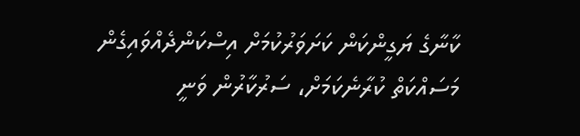ކާނާގެ ޔަގީންކަން ކަށަވަރުކުމަށް އިސްކަންދެއްވައިގެން މަސައްކަތް ކުރާނެކަމަށް، ސަރުކާރުން ވަނީ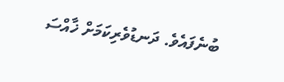ބުނެފައެވެ. ދަނޑުވެރިކަމަށް ޚާއްސަ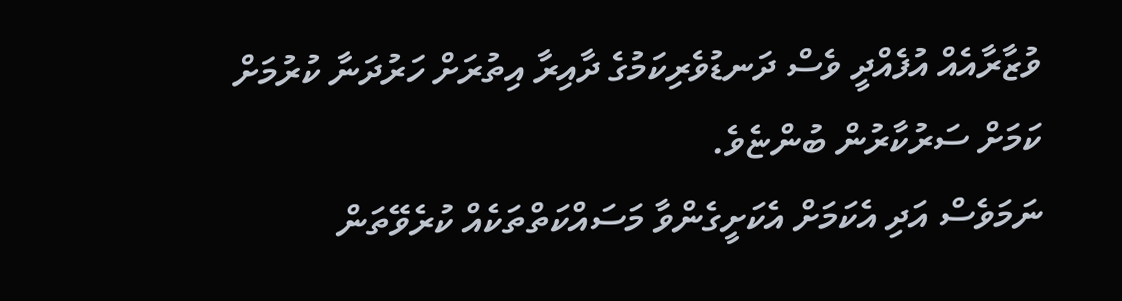ވުޒާރާއެއް އުފެއްދީ ވެސް ދަނޑުވެރިކަމުގެ ދާއިރާ އިތުރަށް ހަރުދަނާ ކުރުމަށް ކަމަށް ސަރުކާރުން ބުންޏެވެ.
ނަމަވެސް އަދި އެކަމަށް އެކަށީގެންވާ މަސައްކަތްތަކެއް ކުރެވޭތަން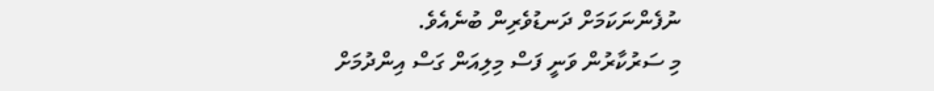ނުފެންނަކަމަށް ދަނޑުވެރިން ބުނެއެވެ.
މި ސަރުކާރުން ވަނީ ފަސް މިލިއަން ގަސް އިންދުމަށް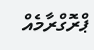ޕްރޮގްރާމެއް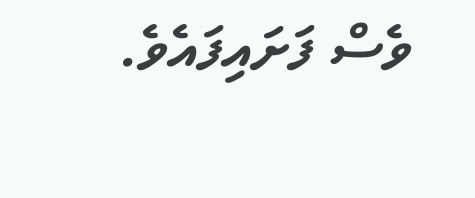ވެސް ފަށައިފައެވެ.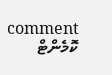comment ކޮމެންޓް